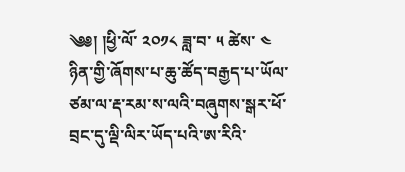༄༅། །ཕྱི་ལོ་ ༢༠༡༨ ཟླ་བ་ ༥ ཚེས་ ༤ ཉིན་གྱི་ཞོགས་པ་ཆུ་ཚོད་བརྒྱད་པ་ཡོལ་ཙམ་ལ་རྡ་རམ་ས་ལའི་བཞུགས་སྒར་ཕོ་བྲང་དུ་ལྡི་ལིར་ཡོད་པའི་ཨ་རིའི་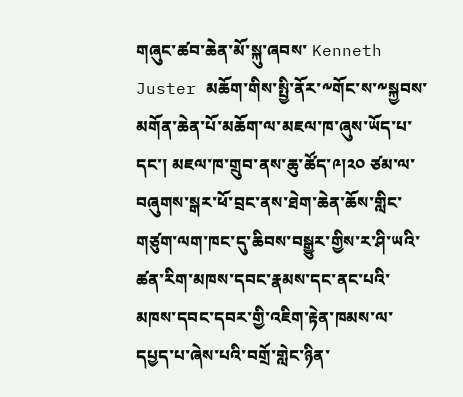གཞུང་ཚབ་ཆེན་མོ་སྐུ་ཞབས་ Kenneth Juster མཆོག་གིས་སྤྱི་ནོར་༸གོང་ས་༸སྐྱབས་མགོན་ཆེན་པོ་མཆོག་ལ་མཇལ་ཁ་ཞུས་ཡོད་པ་དང་། མཇལ་ཁ་གྲུབ་ནས་ཆུ་ཚོད་༩།༢༠ ཙམ་ལ་བཞུགས་སྒར་ཕོ་བྲང་ནས་ཐེག་ཆེན་ཆོས་གླིང་གཙུག་ལག་ཁང་དུ་ཆིབས་བསྒྱུར་གྱིས་ར་ཤི་ཡའི་ཚན་རིག་མཁས་དབང་རྣམས་དང་ནང་པའི་མཁས་དབང་དབར་གྱི་འཇིག་རྟེན་ཁམས་ལ་དཔྱད་པ་ཞེས་པའི་བགྲོ་གླེང་ཉིན་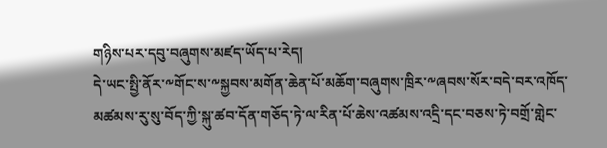གཉིས་པར་དབུ་བཞུགས་མཛད་ཡོད་པ་རེད།
དེ་ཡང་སྤྱི་ནོར་༸གོང་ས་༸སྐྱབས་མགོན་ཆེན་པོ་མཆོག་བཞུགས་ཁྲིར་༸ཞབས་སོར་བདེ་བར་འཁོད་མཚམས་རུ་སུ་བོད་ཀྱི་སྐུ་ཚབ་དོན་གཅོད་ཏེ་ལ་རིན་པོ་ཆེས་འཚམས་འདྲི་དང་བཅས་ཏེ་བགྲོ་གླེང་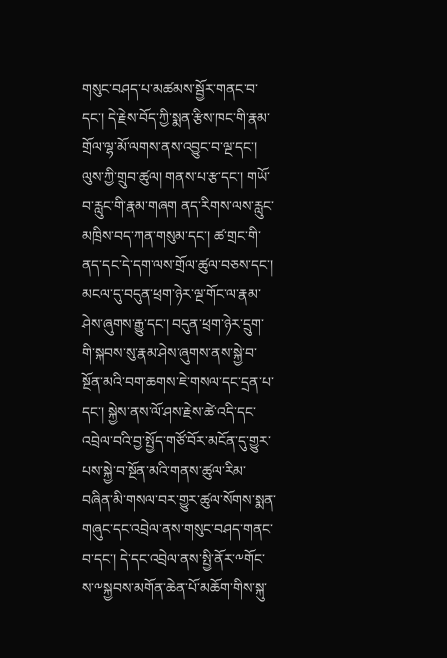གསུང་བཤད་པ་མཚམས་སྦྱོར་གནང་བ་དང་། དེ་རྗེས་བོད་ཀྱི་སྨན་རྩིས་ཁང་གི་རྣམ་གྲོལ་ལྷ་མོ་ལགས་ནས་འབྱུང་བ་ལྔ་དང་། ལུས་ཀྱི་གྲུབ་ཚུལ། གནས་པ་རྩ་དང་། གཡོ་བ་རླུང་གི་རྣམ་གཞག ནད་རིགས་ལས་རླུང་མཁྲིས་བད་ཀན་གསུམ་དང་། ཚ་གྲང་གི་ནད་དང་དེ་དག་ལས་གྲོལ་ཚུལ་བཅས་དང་། མངལ་དུ་བདུན་ཕྲག་ཉེར་ལྔ་གོང་ལ་རྣམ་ཤེས་ཞུགས་རྒྱུ་དང་། བདུན་ཕྲག་ཉེར་དྲུག་གི་སྐབས་སུ་རྣམ་ཤེས་ཞུགས་ནས་སྐྱེ་བ་སྔོན་མའི་བག་ཆགས་ཇེ་གསལ་དང་དྲན་པ་དང་། སྐྱེས་ནས་ལོ་ཤས་རྗེས་ཚེ་འདི་དང་འབྲེལ་བའི་བྱ་སྤྱོད་གཙོ་བོར་མངོན་དུ་གྱུར་པས་སྐྱེ་བ་སྔོན་མའི་གནས་ཚུལ་རིམ་བཞིན་མི་གསལ་བར་གྱུར་ཚུལ་སོགས་སྨན་གཞུང་དང་འབྲེལ་ནས་གསུང་བཤད་གནང་བ་དང་། དེ་དང་འབྲེལ་ནས་སྤྱི་ནོར་༸གོང་ས་༸སྐྱབས་མགོན་ཆེན་པོ་མཆོག་གིས་སྐུ་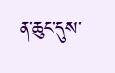ན་ཆུང་དུས་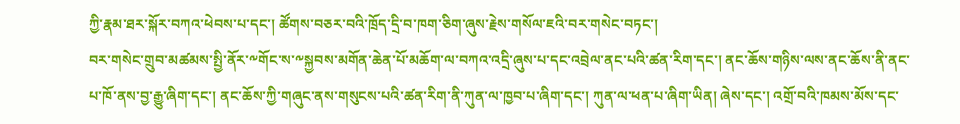ཀྱི་རྣམ་ཐར་སྐོར་བཀའ་ཕེབས་པ་དང་། ཚོགས་བཅར་བའི་ཁྲོད་དྲི་བ་ཁག་ཅིག་ཞུས་རྗེས་གསོལ་ཇའི་བར་གསེང་བཏང་།
བར་གསེང་གྲུབ་མཚམས་སྤྱི་ནོར་༸གོང་ས་༸སྐྱབས་མགོན་ཆེན་པོ་མཆོག་ལ་བཀའ་འདྲི་ཞུས་པ་དང་འབྲེལ་ནང་པའི་ཚན་རིག་དང་། ནང་ཆོས་གཉིས་ལས་ནང་ཆོས་ནི་ནང་པ་ཁོ་ནས་བྱ་རྒྱུ་ཞིག་དང་། ནང་ཆོས་ཀྱི་གཞུང་ནས་གསུངས་པའི་ཚན་རིག་ནི་ཀུན་ལ་ཁྱབ་པ་ཞིག་དང་། ཀུན་ལ་ཕན་པ་ཞིག་ཡིན། ཞེས་དང་། འགྲོ་བའི་ཁམས་མོས་དང་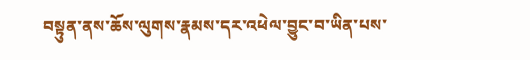བསྟུན་ནས་ཆོས་ལུགས་རྣམས་དར་འཕེལ་བྱུང་བ་ཡིན་པས་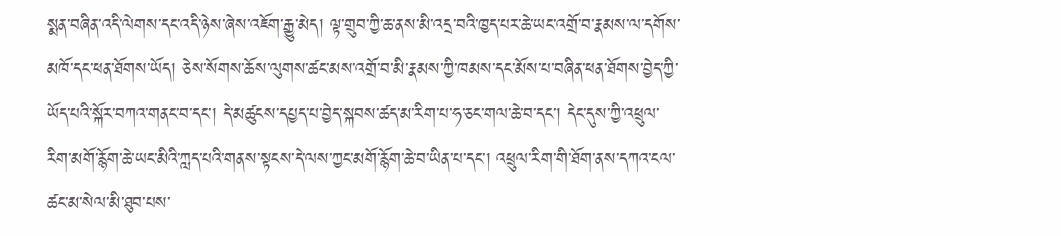སྨན་བཞིན་འདི་ལེགས་དང་འདི་ཉེས་ཞེས་འཇོག་རྒྱུ་མེད། ལྟ་གྲུབ་ཀྱི་ཆ་ནས་མི་འདྲ་བའི་ཁྱད་པར་ཆེ་ཡང་འགྲོ་བ་རྣམས་ལ་དགོས་མཁོ་དང་ཕན་ཐོགས་ཡོད། ཅེས་སོགས་ཆོས་ལུགས་ཚང་མས་འགྲོ་བ་མི་རྣམས་ཀྱི་ཁམས་དང་མོས་པ་བཞིན་ཕན་ཐོགས་བྱེད་ཀྱི་ཡོད་པའི་སྐོར་བཀའ་གནང་བ་དང་། དེ་མཚུངས་དཔྱད་པ་བྱེད་སྐབས་ཚད་མ་རིག་པ་ཧ་ཅང་གལ་ཆེ་བ་དང་། དེང་དུས་ཀྱི་འཕྲུལ་རིག་མགོ་རྙོག་ཆེ་ཡང་མིའི་ཀླད་པའི་གནས་སྟངས་དེ་ལས་ཀྱང་མགོ་རྙོག་ཆེ་བ་ཡིན་པ་དང་། འཕྲུལ་རིག་གི་ཐོག་ནས་དཀའ་ངལ་ཚང་མ་སེལ་མི་ཐུབ་པས་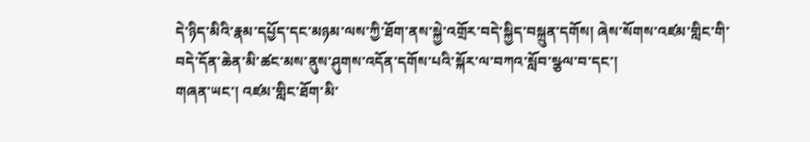དེ་ཉིད་མིའི་རྣམ་དཔྱོད་དང་མཉམ་ལས་ཀྱི་ཐོག་ནས་སྐྱེ་འགྲོར་བདེ་སྐྱིད་བསྐྲུན་དགོས། ཞེས་སོགས་འཛམ་གླིང་གི་བདེ་དོན་ཆེན་མི་ཚང་མས་ནུས་ཤུགས་འདོན་དགོས་པའི་སྐོར་ལ་བཀའ་སློབ་སྩལ་བ་དང་།
གཞན་ཡང་། འཛམ་གླིང་ཐོག་མི་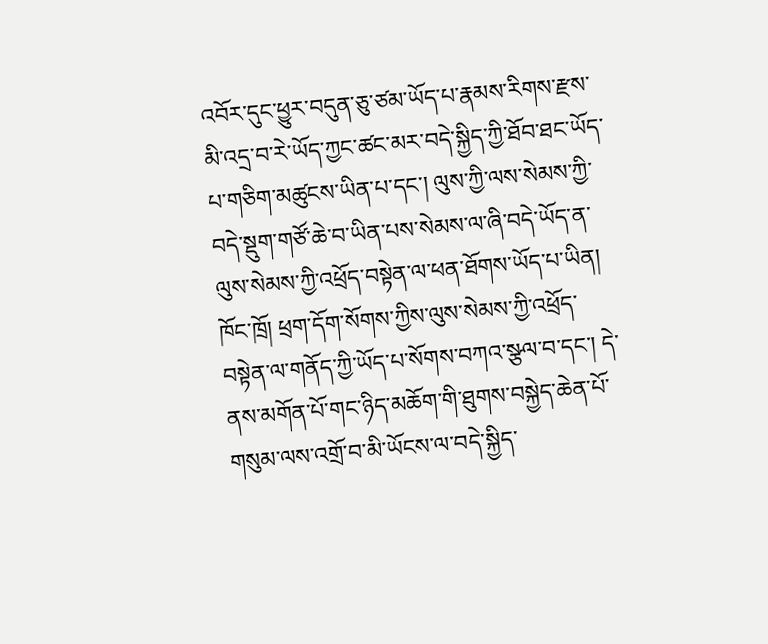འབོར་དུང་ཕྱུར་བདུན་ཅུ་ཙམ་ཡོད་པ་རྣམས་རིགས་རྫས་མི་འདྲ་བ་རེ་ཡོད་ཀྱང་ཚང་མར་བདེ་སྐྱིད་ཀྱི་ཐོབ་ཐང་ཡོད་པ་གཅིག་མཚུངས་ཡིན་པ་དང་། ལུས་ཀྱི་ལས་སེམས་ཀྱི་བདེ་སྡུག་གཙོ་ཆེ་བ་ཡིན་པས་སེམས་ལ་ཞི་བདེ་ཡོད་ན་ལུས་སེམས་ཀྱི་འཕྲོད་བསྟེན་ལ་ཕན་ཐོགས་ཡོད་པ་ཡིན། ཁོང་ཁྲོ། ཕྲག་དོག་སོགས་ཀྱིས་ལུས་སེམས་ཀྱི་འཕྲོད་བསྟེན་ལ་གནོད་ཀྱི་ཡོད་པ་སོགས་བཀའ་སྩལ་བ་དང་། དེ་ནས་མགོན་པོ་གང་ཉིད་མཆོག་གི་ཐུགས་བསྐྱེད་ཆེན་པོ་གསུམ་ལས་འགྲོ་བ་མི་ཡོངས་ལ་བདེ་སྐྱིད་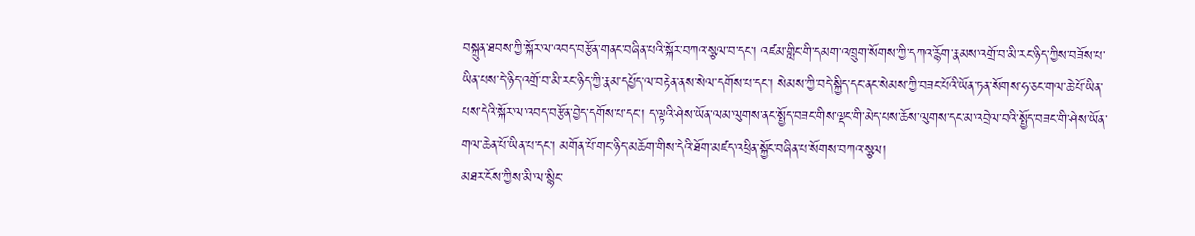བསྐྲུན་ཐབས་ཀྱི་སྐོར་ལ་འབད་བརྩོན་གནང་བཞིན་པའི་སྐོར་བཀའ་སྩལ་བ་དང་། འཛམ་གླིང་གི་དམག་འཁྲུག་སོགས་ཀྱི་དཀའ་རྙོག་རྣམས་འགྲོ་བ་མི་རང་ཉིད་ཀྱིས་བཟོས་པ་ཡིན་པས་དེ་ཉིད་འགྲོ་བ་མི་རང་ཉིད་ཀྱི་རྣམ་དཔྱོད་ལ་བརྟེན་ནས་སེལ་དགོས་པ་དང་། སེམས་ཀྱི་བདེ་སྐྱིད་དང་ནང་སེམས་ཀྱི་བཟང་པོའི་ཡོན་ཏན་སོགས་ཧ་ཅང་གལ་ཆེ་པོ་ཡིན་པས་དེའི་སྐོར་ལ་འབད་བརྩོན་བྱེད་དགོས་པ་དང་། ད་ལྟའི་ཤེས་ཡོན་ལམ་ལུགས་ནང་སྤྱོད་བཟང་གིས་ལྡང་གི་མེད་པས་ཆོས་ལུགས་དང་མ་འབྲེལ་བའི་སྤྱོད་བཟང་གི་ཤེས་ཡོན་གལ་ཆེན་པོ་ཡིན་པ་དང་། མགོན་པོ་གང་ཉིད་མཆོག་གིས་དེའི་ཐོག་མཛད་འཕྲིན་སྐྱོང་བཞིན་པ་སོགས་བཀའ་སྩལ།
མཐར་ངོས་ཀྱིས་མི་ལ་སྙིང་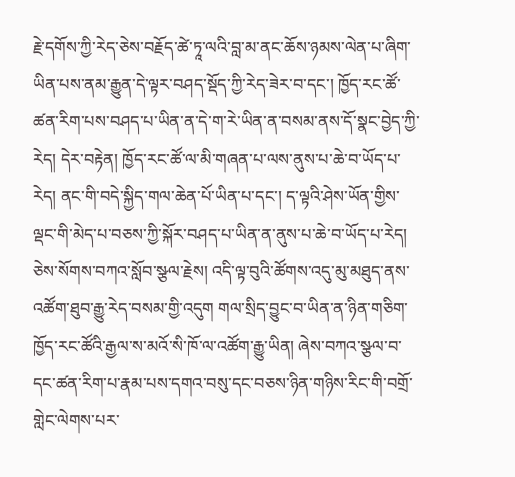རྗེ་དགོས་ཀྱི་རེད་ཅེས་བརྗོད་ཚེ་ཏཱ་ལའི་བླ་མ་ནང་ཆོས་ཉམས་ལེན་པ་ཞིག་ཡིན་པས་ནམ་རྒྱུན་དེ་ལྟར་བཤད་སྡོད་ཀྱི་རེད་ཟེར་བ་དང་། ཁྱོད་རང་ཚོ་ཚན་རིག་པས་བཤད་པ་ཡིན་ན་དེ་ག་རེ་ཡིན་ན་བསམ་ནས་དོ་སྣང་བྱེད་ཀྱི་རེད། དེར་བརྟེན། ཁྱོད་རང་ཚོ་ལ་མི་གཞན་པ་ལས་ནུས་པ་ཆེ་བ་ཡོད་པ་རེད། ནང་གི་བདེ་སྐྱིད་གལ་ཆེན་པོ་ཡིན་པ་དང་། ད་ལྟའི་ཤེས་ཡོན་གྱིས་ལྡང་གི་མེད་པ་བཅས་ཀྱི་སྐོར་བཤད་པ་ཡིན་ན་ནུས་པ་ཆེ་བ་ཡོད་པ་རེད། ཅེས་སོགས་བཀའ་སློབ་སྩལ་རྗེས། འདི་ལྟ་བུའི་ཚོགས་འདུ་མུ་མཐུད་ནས་འཚོག་ཐུབ་རྒྱུ་རེད་བསམ་གྱི་འདུག གལ་སྲིད་བྱུང་བ་ཡིན་ན་ཉིན་གཅིག་ཁྱོད་རང་ཚོའི་རྒྱལ་ས་མའོ་སི་ཁོ་ལ་འཚོག་རྒྱུ་ཡིན། ཞེས་བཀའ་སྩལ་བ་དང་ཚན་རིག་པ་རྣམ་པས་དགའ་བསུ་དང་བཅས་ཉིན་གཉིས་རིང་གི་བགྲོ་གླེང་ལེགས་པར་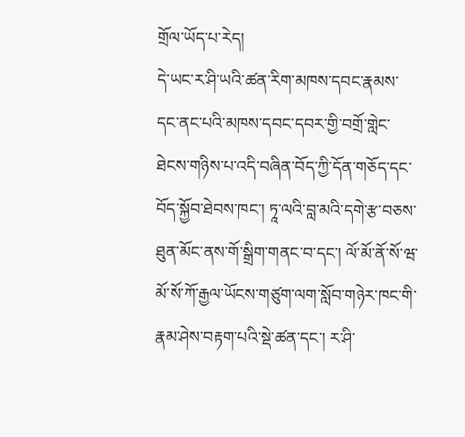གྲོལ་ཡོད་པ་རེད།
དེ་ཡང་ར་ཤི་ཡའི་ཚན་རིག་མཁས་དབང་རྣམས་དང་ནང་པའི་མཁས་དབང་དབར་གྱི་བགྲོ་གླེང་ཐེངས་གཉིས་པ་འདི་བཞིན་བོད་ཀྱི་དོན་གཅོད་དང་བོད་སྐྱོབ་ཐེབས་ཁང་། ཏཱ་ལའི་བླ་མའི་དགེ་རྩ་བཅས་ཐུན་མོང་ནས་གོ་སྒྲིག་གནང་བ་དང་། ལོ་མོ་ནོ་སོ་ཝ་མོ་སོ་ཀོ་རྒྱལ་ཡོངས་གཙུག་ལག་སློབ་གཉེར་ཁང་གི་རྣམ་ཤེས་བརྟག་པའི་སྡེ་ཚན་དང་། ར་ཤི་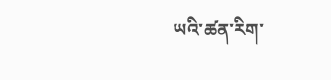ཡའི་ཚན་རིག་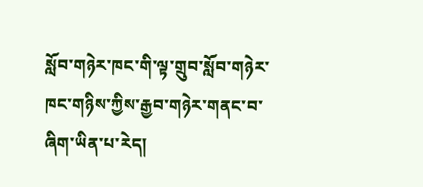སློབ་གཉེར་ཁང་གི་ལྟ་གྲུབ་སློབ་གཉེར་ཁང་གཉིས་ཀྱིས་རྒྱབ་གཉེར་གནང་བ་ཞིག་ཡིན་པ་རེད།